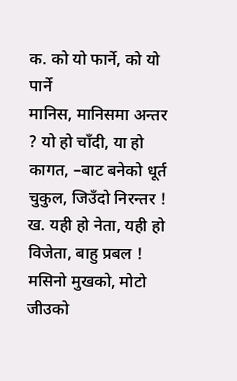क. को यो फार्ने, को यो पार्ने
मानिस, मानिसमा अन्तर ? यो हो चाँदी, या हो कागत, –बाट बनेको धूर्त चुकुल, जिउँदो निरन्तर ! ख. यही हो नेता, यही हो विजेता, बाहु प्रबल ! मसिनो मुखको, मोटो जीउको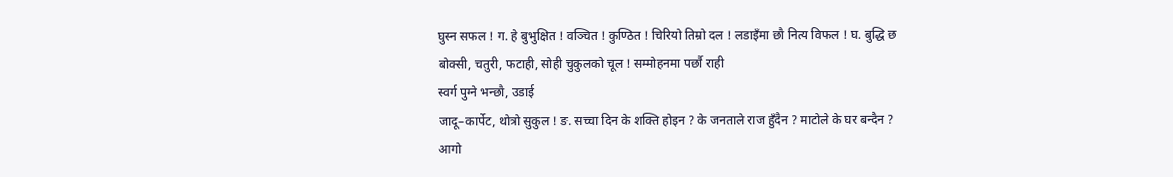घुस्न सफल ! ग. हे बुभुक्षित ! वञ्चित ! कुण्ठित ! चिरियो तिम्रो दल ! लडाइँमा छौ नित्य विफल ! घ. बुद्धि छ बोक्सी, चतुरी, फटाही, सोही चुकुलको चूल ! सम्मोहनमा पर्छौ राही
स्वर्ग पुग्ने भन्छौ, उडाई
जादू–कार्पेट, थोत्रो सुकुल ! ङ. सच्चा दिन के शक्ति होइन ? के जनताले राज हुँदैन ? माटोले के घर बन्दैन ? आगो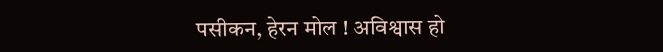पसीकन, हेरन मोल ! अविश्वास हो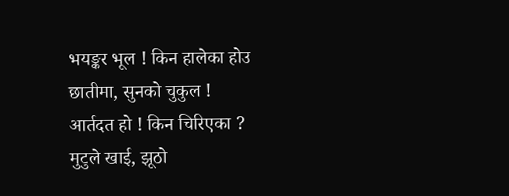भयङ्कर भूल ! किन हालेका होउ छातीमा, सुनको चुकुल !
आर्तदत हो ! किन चिरिएका ? मुटुले खाई, झूठो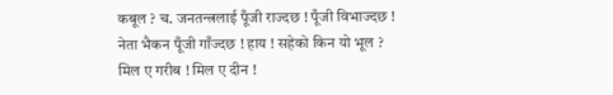कबूल ? च. जनतन्त्रलाई पूँजी राज्दछ ! पूँजी विभाज्दछ ! नेता भैकन पूँजी गाँज्दछ ! हाय ! सहेको किन यो भूल ? मिल ए गरीब ! मिल ए दीन !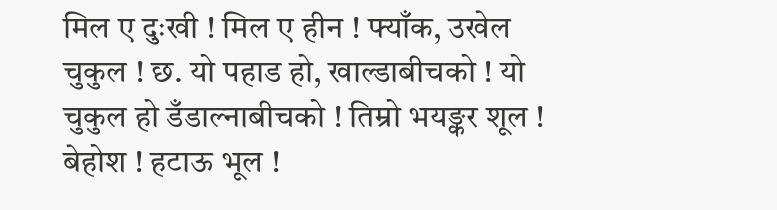मिल ए दुःखी ! मिल ए हीन ! फ्याँक, उखेल
चुकुल ! छ. यो पहाड हो, खाल्डाबीचको ! यो चुकुल हो डँडाल्नाबीचको ! तिम्रो भयङ्कर शूल ! बेहोश ! हटाऊ भूल !